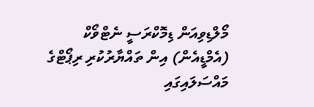މޯލްޑިވިއަން ޑިމޮކްރަސީ ނެޓްވޯކް (އެމްޑީއެން) އިން ތައްޔާރުކުރި ރިޕޯޓްގެ މައްސަލައިގައި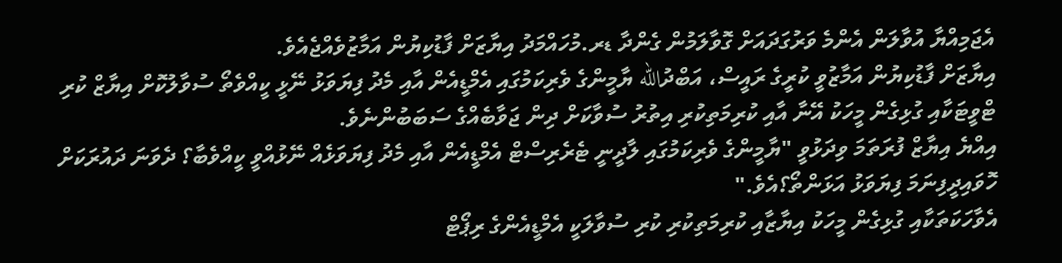އެޖަމިއްޔާ އުވާލަން އެންމެ ވަރުގަދައަށް ގޮވާލަމުން ގެންދާ ޑރ.މުހައްމަދު އިޔާޒަށް ފާޑުކިޔުން އަމާޒުވެއްޖެއެވެ.
އިޔާޒަށް ފާޑުކިޔުން އަމާޒުވީ ކުރީގެ ރައީސް، އަބްދުالله ޔާމީންގެ ވެރިކަމުގައި އެމްޑީއެން އާއި މެދު ފިޔަވަޅު ނޭޅީ ކީއްވެތޯ ސުވާލުކޮށް އިޔާޒް ކުރި ޓްވީޓަކާއި ގުޅިގެން މީހަކު އޭނާ އާއި ކުރިމަތިކުރި އިތުރު ސުވާކަށް ދިން ޖަވާބެއްގެ ސަބަބުންނެވެ.
އިއްޔެ އިޔާޒް ފުރަތަމަ ވިދަޅުވީ "ޔާމީންގެ ވެރިކަމުގައި ލާދީނީ ޓެރެރިސްޓް އެމްޑީއެން އާއި މެދު ފިޔަވަޅެއް ނޭޅުއްވީ ކީއްވެބާ؟ ދެވަނަ ދައުރަކަށް ހޮވައިދީފިނަމަ ފިޔަވަޅު އަޅަންތޯ؟އެވެ."
އެވާހަކަތަކާއި ގުޅިގެން މީހަކު އިޔާޒާއި ކުރިމަތިކުރި ކުރި ސުވާލަކީ އެމްޑީއެންގެ ރިޕޯޓް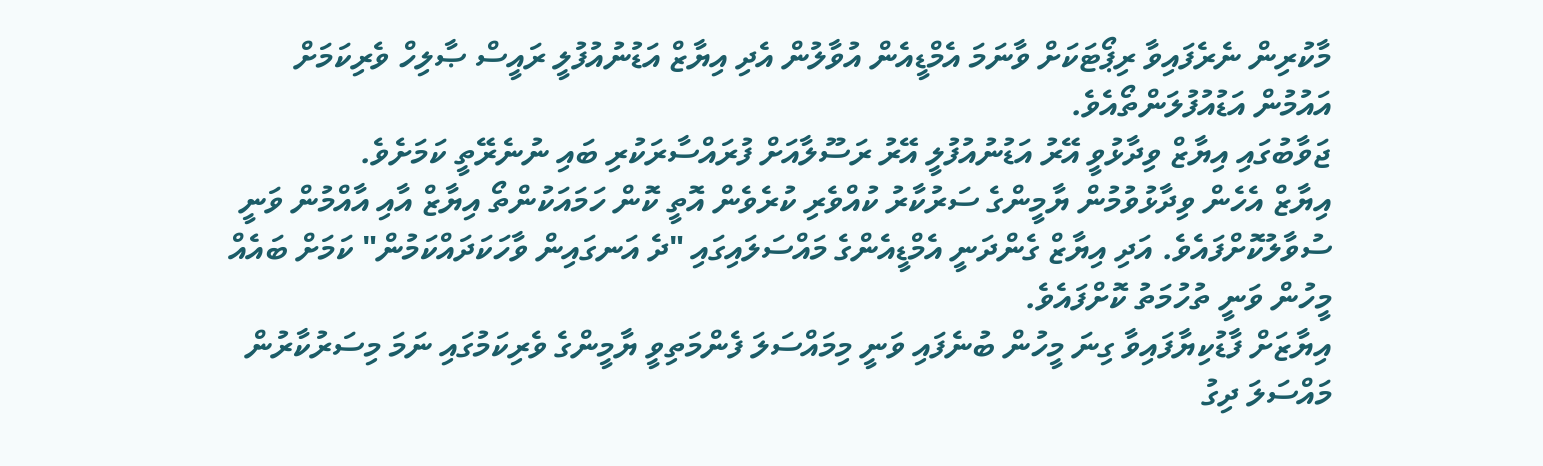މާކުރިން ނެރެފައިވާ ރިޕޯޓަކަށް ވާނަމަ އެމްޑީއެން އުވާލުން އެދި އިޔާޒް އަޑުނުއުފުލީ ރައީސް ޞާލިހް ވެރިކަމަށް އައުމުން އަޑުއުފުލަންތޯއެވެ.
ޖަވާބުގައި އިޔާޒް ވިދާޅުވީ އޭރު އަޑުނުއުފުލީ އޭރު ރަސޫލާއަށް ފުރައްސާރަކުރި ބައި ނުނެރޭތީ ކަމަށެވެ.
އިޔާޒް އެހެން ވިދާޅުވުމުން ޔާމީންގެ ސަރުކާރު ކުއްވެރި ކުރެވެން އޮތީ ކޮން ހަމައަކުންތޯ އިޔާޒް އާއި އާއްމުން ވަނީ ސުވާލުކޮށްފައެވެ. އަދި އިޔާޒް ގެންދަނީ އެމްޑީއެންގެ މައްސަލައިގައި "ދެ އަނގައިން ވާހަކަދައްކަމުން" ކަމަށް ބައެއް މީހުން ވަނީ ތުހުމަތު ކޮށްފައެވެ.
އިޔާޒަށް ފާޑުކިޔާފައިވާ ގިނަ މީހުން ބުނެފައި ވަނީ މިމައްސަލަ ފެންމަތިވީ ޔާމީންގެ ވެރިކަމުގައި ނަމަ މިސަރުކާރުން މައްސަލަ ދިގު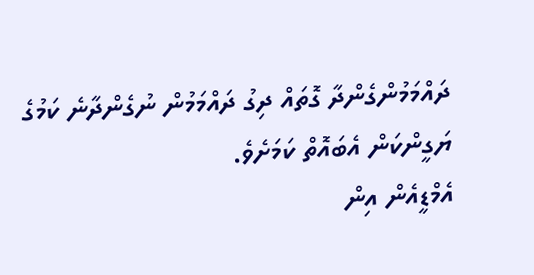ދައްމަމުންގެންދާ ގޮތައް ދިގު ދައްމަމުން ނުގެންދާނެ ކަމުގެ ޔަގީންކަން އެބައޮތް ކަމަށެވެ.
އެމްޑީއެން އިން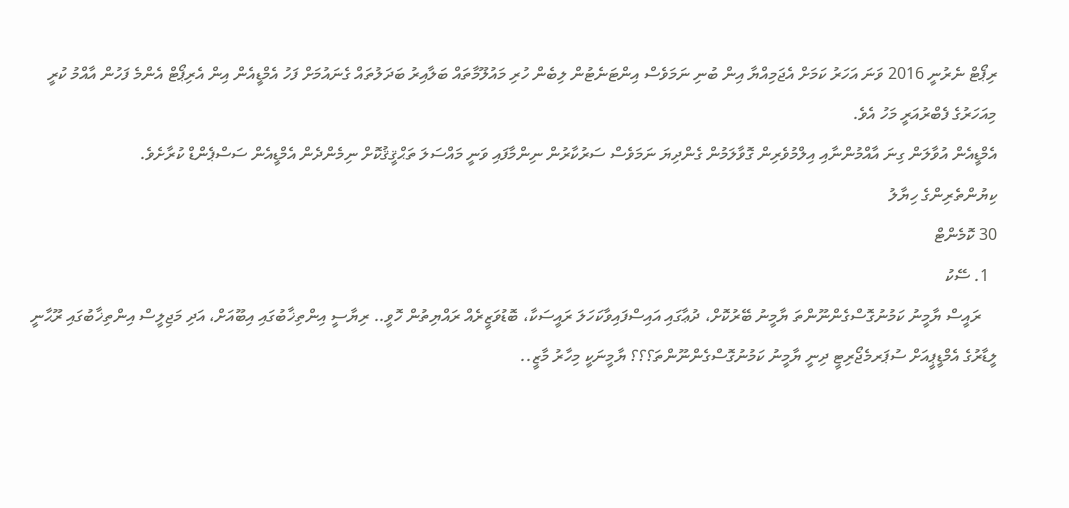ރިޕޯޓް ނެރުނީ 2016 ވަނަ އަހަރު ކަމަށް އެޖަމިއްޔާ އިން ބުނި ނަމަވެސް އިންޓަނެޓުން ލިބެން ހުރި މައުލޫމާތައް ބަލާއިރު ބަދަލުތައް ގެނައުމަށް ފަހު އެމްޑީއެން އިން އެރިޕޯޓް އެންމެ ފަހުން އާއްމު ކުރީ މިއަހަރުގެ ފެބްރުއަރީ މަހު އެވެ.
އެމްޑީއެން އުވާލަން ގިނަ އާއްމުންނާއި އިލްމުވެރިން ގޮވާލަމުން ގެންދިޔަ ނަމަވެސް ސަރުކާރުން ނިންމާފައި ވަނީ މައްސަލަ ތަޙްޤީޤުކޮށް ނިމެންދެން އެމްޑީއެން ސަސްޕެންޑް ކުރާށެވެ.
ކިޔުންތެރިންގެ ހިޔާލު
30 ކޮމެންޓް
  1. ސޭކު
    ރައީސް ޔާމީނު ކަމުނުގޮސްގެންނޫންތަ ޔާމީނު ބޭރުކޮށް، ދުޢާގައި އައިސްފައިވާކަހަލަ ރައީސަކާ، ބޮޑުވަޒީރެއް ރައްޔިތުން ހޮވީ.. ރިޔާސީ އިންތިޚާބުގައި އިބޫއަށް، އަދި މަޖިލީސް އިންތިޚާބުގައި ރޫޙާނީ ލީޑާރުގެ އެމްޑީޕީއަށް ސުޕަރމެޖޯރިޓީ ދިނީ ޔާމީނު ކަމުނުގޮސްގެންނޫންތަ؟؟؟ ޔާމީނަކީ މިހާރު މާޒީ..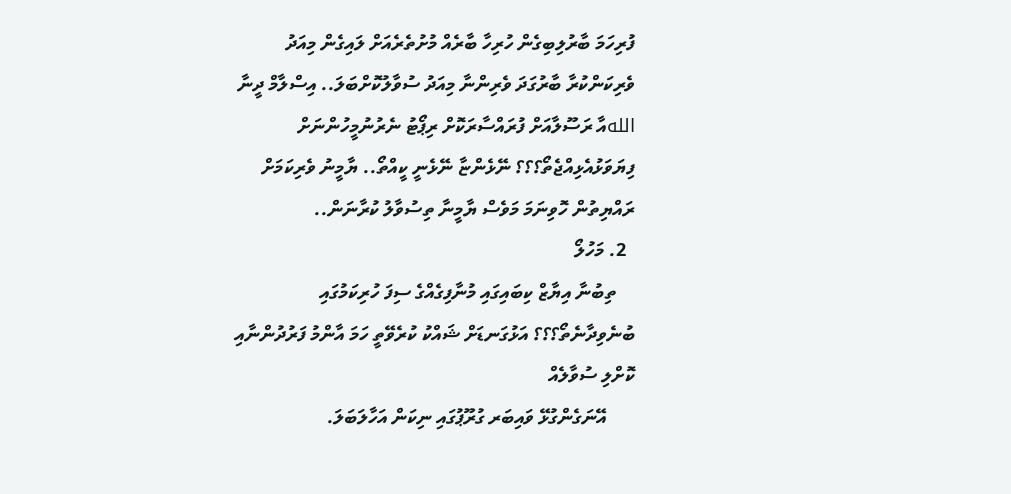ފުރިހަމަ ބާރުލިބިގެން ހުރިހާ ބާރެއް މުށުތެރެއަށް ލައިގެން މިއަދު ވެރިކަންކުރާ ބާރުގަދަ ވެރިންނާ މިއަދު ސުވާލުކޮށްބަލަ.. އިސްލާމް ދީނާ اللهއާ ރަސޫލާއަށް ފުރައްސާރަކޮށް ރިޕޯޓު ނެރުނުމީހުންނަށް ފިޔަވަޅުއެޅިއްޖެތޯ؟؟؟ ނޭޅެންޏާ ނޭޅެނީ ކީއްތޯ.. ޔާމީނު ވެރިކަމަށް ރައްޔިތުން ހޮވިނަމަ މަވެސް ޔާމީނާ ތިސުވާލު ކުރާނަން..
  2. މަހުލޯ
    ތިބުނާ އިޔާޒް ކިބައިގައި މުނާފިގެއްގެ ސިފަ ހުރިކަމުގައި ބުނެވިދާނެތޯ؟؟؟ އަޅުގަނޑަށް ޝައްކު ކުރެވޭތީ ހަމަ އާންމު ފަރުދުންނާއި ކޮށްލި ސުވާލެއް
      އޭނަގެންގުޅޭ ވައިބަރ ގުރޫޕުގައި ނިކަން އަހާލަބަލަ.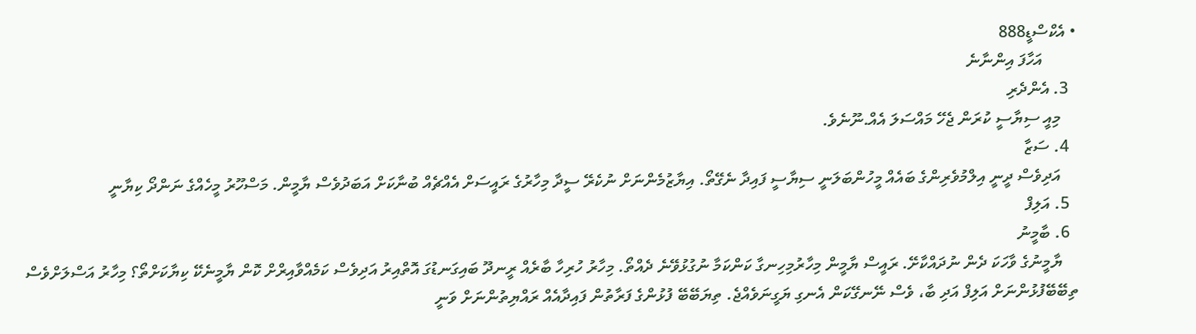• އެކްސްޑީ888
        އަހާފަ އިންނާނެ
  3. އެންދެރި
    މިއީ ސިޔާސީ ކުރަން ޖެހޭ މައްސަލަ އެއް.ނޫނެވެ.
  4. ސަޒާ
    އަދިވެސް ދީނީ އިލްމުވެރިންގެ ބައެއް މީހުންބަލަނީ ސިޔާސީ ފައިދާ ނެގޭތޯ. އިޔާޒުމެންނަށް ނުކެރޭ ސީދާ މިހާރުގެ ރައީސަށް އެއްޗެއް ބުނާކަށް އަބަދުވެސް ޔާމީން. މަސްހޫރު މީހެއްގެ ނަންދޯ ކިޔާނީ
  5. އަލިފް
  6. ބާމީނު
    ޔާމީނުގެ ވާހަކަ ދެން ނުދައްކާށޭ. ރައީސް ޔާމީން މިހާރުމިހިނގާ ކަންކަމާ ނުގުޅުވޭނެ ދެއްތޯ. މިހާރު ހުރިހާ ބާރެއް ރީނދޫ ބައިގަނޑުގަ އޮތްއިރު އަދިވެސް ކަމެއްވާއިރްށް ކޮން ޔާމީނެކޭ ކިޔާކަށްތޯ؟ މިހާރު އަސްލަށްވެސް ތިބޭބޭފުޅުންނަށް އަލިފް އަދި ބާ، ވެސް ނޭނގޭކަން އެނގި ޔަގީނަވެއްޖެ. ތިޔަބޭބޭ ފުޅުންގެ ފަރާތުން ފައިދާއެއް ރައްޔިތުންނަށް ވަނީ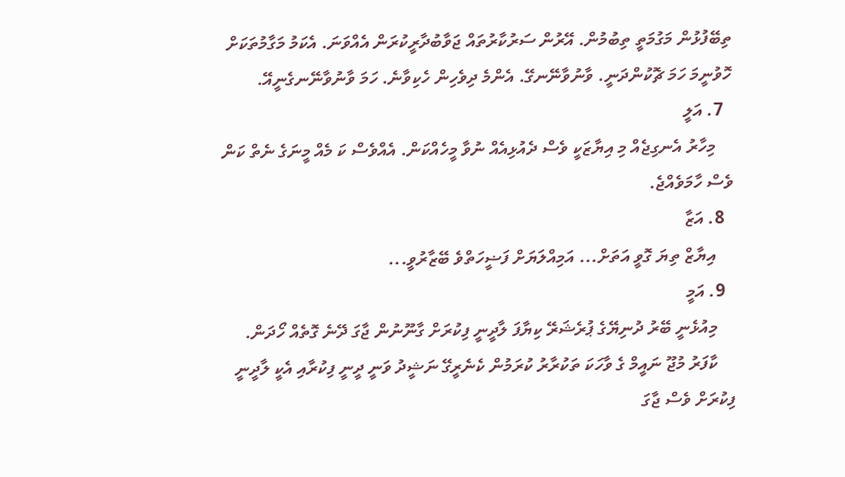ތިބޭފުޅުން މަގުމަތީ ތިބުމުން. އޭރުން ސަރުކާރުތައް ޖަވާބުދާރީކުރަން އެއްވަނަ. އެކަމު މަގާމުތަކަށް ހޮވުނީމަ ހަމަ ޗޮކުންދަނީ. ވާނުވާނޭނގޭ. އެންމެ ދިވެހިން ހެކިވާނެ. ހަމަ ވާނުވާނޭނގެނީއޭ.
  7. އަލީ
    މިހާރު އެނގިޖެއް މި އިޔާޒަކީ ވެސް ދެއުޅިއެއް ނުވާ މީހެއްކަން. އެއްވެސް ކަ މެއް މީނަގެ ނެތް ކަން ވެސް ހާމަވެއްޖެ.
  8. އަޒާ
    އިޔާޒް ތިޔަ ގޮވީ އަތަށް... އަމިއްލަޔަށް ފަޟީހަތްވެ ބޭޒާރުވީ...
  9. އަމީ
    މިއުޅެނީ ބޭރު ދުނިޔޭގެ ޕުރެޝަރޭ ކިޔާފަ ލާދީނީ ފިކުރަށް ގާނޫނުން ޖާގަ ދޭނެ ގޮތެއް ހޯދަން.
    ކާފަރު މުޖޫ ނައީމް ގެ ވާހަކަ ތަކުރާރު ކުރަމުން ކެނެރީގޭ ނަޝީދު ވަނީ ދީނީ ފިކުރާއި އެކީ ލާދީނީ ފިކުރަށް ވެސް ޖާގަ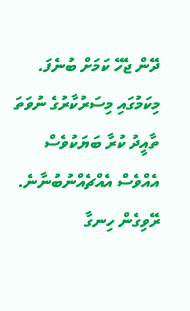ދޭން ޖެހޭ ކަމަށް ބުނެފަ. މިކަމުގައި މިސަރުކާރުގެ ނުވަތަ ތާއީދު ކުރާ ބަޔަކުވެސް އެއްވެސް އެއްޗެއްނުބުނާނެ. ރޭވިގެން ހިނގާ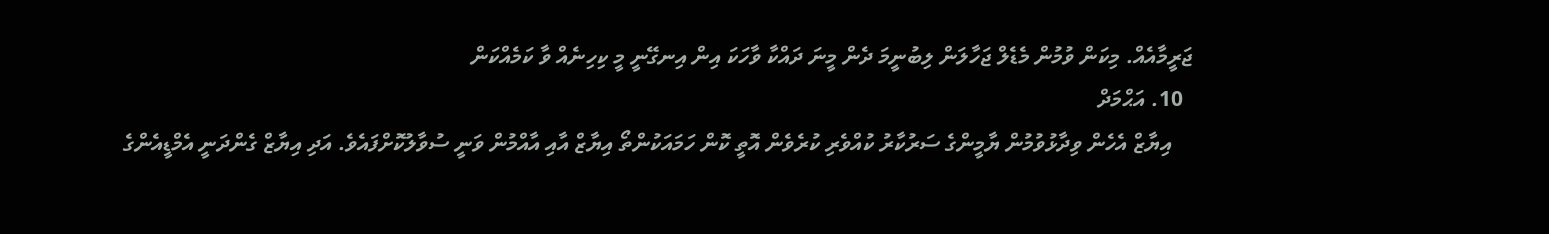ޖަރީމާއެއް. މިކަން ވުމުން މެޑެލް ޖަހާލަން ލިބުނީމަ ދެން މީނަ ދައްކާ ވާހަކަ އިން އިނގޭނީ މީ ކިހިނެއް ވާ ކަމެއްކަން
  10. އަޙްމަދް
    އިޔާޒް އެހެން ވިދާޅުވުމުން ޔާމީންގެ ސަރުކާރު ކުއްވެރި ކުރެވެން އޮތީ ކޮން ހަމައަކުންތޯ އިޔާޒް އާއި އާއްމުން ވަނީ ސުވާލުކޮށްފައެވެ. އަދި އިޔާޒް ގެންދަނީ އެމްޑީއެންގެ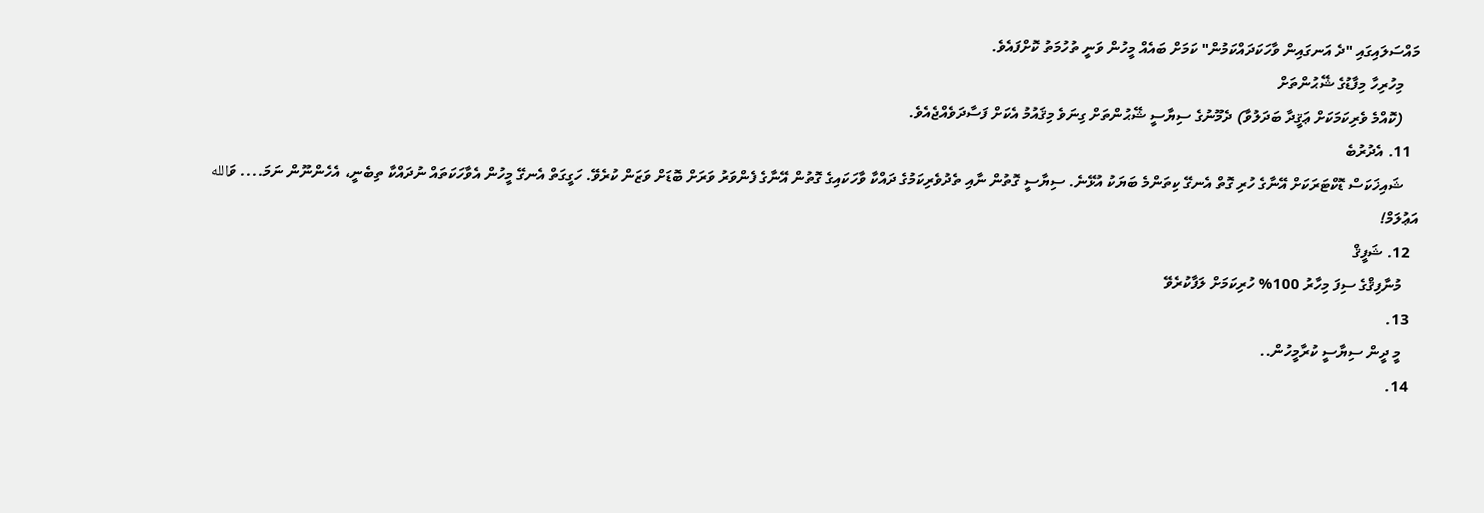މައްސަލައިގައި "ދެ އަނގައިން ވާހަކަދައްކަމުން" ކަމަށް ބައެއް މީހުން ވަނީ ތުހުމަތު ކޮށްފައެވެ.
    މިހުރިހާ މިފާޑުގެ ޝޭޙުންތަށް
    (ކޮއްމެ ވެރިކަމަކަށް ޢަޤީދާ ބަދަލުވާ) ދެމޫނުގެ ސިޔާސީ ޝޭޙުންތަށް ގިނަވެ މިޤައުމު އެކަށް ފަސާދަވެއްޖެއެވެ.
  11. އެދުރުބެ
    ޝައިޚަކަސް ޑޮކްޓަރަކަށް އޭނާގެ ހުރި ގޮތް އެނގޭ ކިތަންމެ ބަޔަކު އުޅޭނެ. ސިޔާސީ ގޮތުން ނާއި ތެދުވެރިކަމުގެ ދައްކާ ވާހަކައިގެ ގޮތުން އޭނާގެ ފެންވަރު ވަރަށް ބޮޑަށް ވަޒަން ކުރެވޭ. ހަގީގަތް އެނގޭ މީހުން އެވާހަކަތައް ނުދައްކާ ތިބެނީ، އެހެންނޫން ނަމަ.... ވަالله އަޢުލަމް!
  12. ޝަފީޤް
    މުނާފިޤްގެ ސިފަ މިހާރު 100% ހުރިކަމަށް ލަފާކުރެވޭ
  13.
    މީ ދީން ސިޔާސީ ކުރާމީހުން..
  14.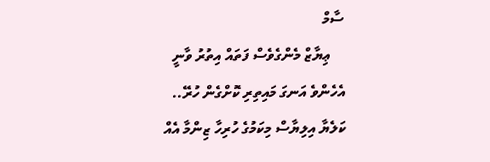ސާމް
    ޢިޔާޒް މެންގެވެސް ފަތައް އިތުރު ވާނީ އެހެންވެ އަނގަ މައިތިރި ކޮށްގެން ހުރޭ.. ކަލެޔާ އިލިޔާސް މިކަމުގެ ހުރިހާ ޒިންމާ އެއް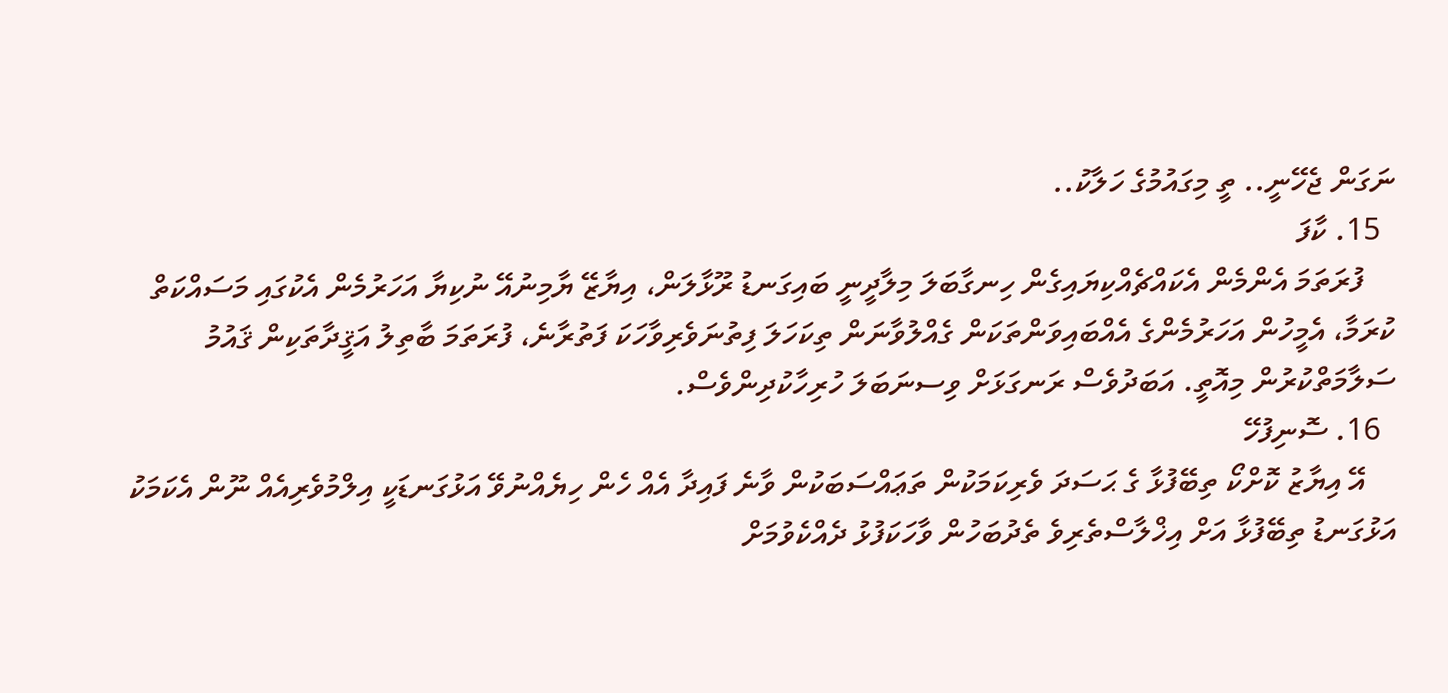ނަގަން ޖެހޭނީ.. ތީ މިގައުމުގެ ހަލާކު..
  15. ކާފަ
    ފުރަތަމަ އެންމެން އެކައްޗެއްކިޔައިގެން ހިނގާބަލަ މިލާދީނީ ބައިގަނޑު ރޫޅާލަން، އިޔާޒޭ ޔާމިނުއޭ ނުކިޔާ އަހަރުމެން އެކުގައި މަސައްކަތް ކުރަމާ، އެމީހުން އަހަރުމެންގެ އެއްބައިވަންތަކަން ގެއްލުވާނަން ތިކަހަލަ ފިތުނަވެރިވާހަކަ ފަތުރާނެ، ފުރަތަމަ ބާތިލު އަޤީދާތަކިން ޤައުމު ސަލާމަތްކުރުން މިއޮތީ. އަބަދުވެސް ރަނގަޅަށް ވިސނަބަލަ ހުރިހާކުދިންވެސް.
  16. ސޮނިފުހޭ
    އޭ އިޔާޒު ކޮށްކޯ ތިބޭފުޅާ ގެ ޙަސަދަ ވެރިކަމަކުން ތަޢައްސަބަކުން ވާނެ ފައިދާ އެއް ހެން ހިޔެއްނުވޭ އަޅުގަނޑަކީ އިލްމުވެރިއެއް ނޫން އެކަމަކު އަޅުގަނޑު ތިބޭފުޅާ އަށް އިޚްލާސްތެރިވެ ތެދުބަހުން ވާހަކަފުޅު ދެއްކެވުމަށް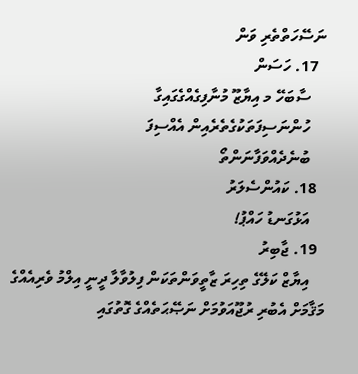ނަސޭހަތްތެރި ވަން
  17. ހަސަން
    ސާބަހޭ މ އިޔާޒޫ މުނާފިގެއްގެގައިގާ
    ހުންނަސިފަތަކުގެތެރެއިން އެއްސިފަ
    ބުނެދެއްވަފާނަންތޯ
  18. ކައުންސެލަރު
    އަޅުގަނޑު ހައްޕު!
  19. ޖާބިރު
    އިޔާޒް ކަލޭގެ ތިހިރަ ޒާތީވަންތަކަން ފިލުވާލާ ދީނީ އިލްމު ވެރިއެއްގެ މަޤާމަށް އެބުރި ރުޖޫއަވުމަށް ނަޞޭޙަތެއްގެ ގޮތުގައި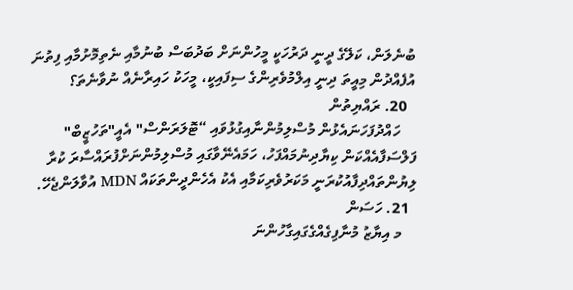ބުނެލަން، ކަލޭގެ ދީނީ ދަރުހަކީ މީހުންނަށް ބަދުބަސް ބުނުމާއި ނެތިމޮށުމާއި ފިތުނަ އުފެއްދުން މިއީތަ ދިނީ އިލްމުވެރިންގެ ސިފައިކީ، މީހަކު ހައިރާނެއް ނުވާނެތަ؟
  20. ރައްޔިތުން
    ހައްދުފަހަނައެޅުން މުސްލިމުންނާއިގުޅުވައި “ޓޮލަރަންސް" އެއީ"ތަހުޒީބް" ފަލްސަފާއެއްކަން ކިޔާދިނުމައްފަހު، ހަމައެނޭވާގައި މުސްލިމުންނަށްފުރައްސާރަ ކުރާ ލިޔުންތައްދިފާއުކުރަނީ މަކަރުވެރިކަމާއި އެކު އެހެންދީންތަކައް MDN އުވާލަންޖެހޭ.
  21. ހަސަން
    މ އިޔާޒު މުނާފިގެއްގެގައިގާހުންނަ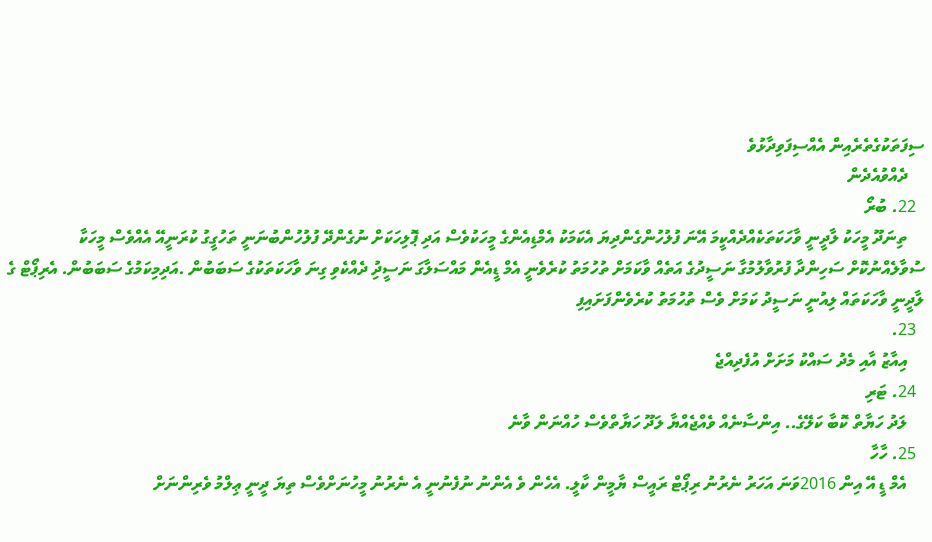ސިފަތަކުގެތެރެއިން އެއްސިފަވިދާޅުވެ
    ދެއްވުއެދެން
  22. ބުރޯ
    ތިނަދޫ މީހަކު ލާދީނީ ވާހަކަތަކެއްދެއްކީމަ އޭނަ ފުލުހުންގެންދިޔަ އެކަމަކު އެމްޑިއެންގެ މީހަކުވެސް އަދި ޕޮލިހަކަށް ނުގެންދޭ ފުލުހުންބުނަނީ ތަހުގީގު ކުރަނީއޭ އެއްވެސް މީހަކާ ސުވާލެއްނުކޮށް ސަހިންދާ ފުރުވާލުމުގާ ނަސީދުގެ އަތެއް ވާކަމަށް ތުހުމަތު ކުރެވެނީ އެމް ޑީއެން މައްސަލާގަ ނަސީދުި ދެއްކެވި ގިނަ ވާހަކަތަކުގެ ސަބަބުން .އަދިމިކަމުގެ ސަބަބުން. އެރިޕޯޓް ގެ ލާދީނީ ވާހަކަތައް ލިއުނީ ނަސީދު ކަމަށް ވެސް ތުހުމަތު ކުރެވެންފަށައިފި
  23.
    އިއާޒު އާއި މެދު ސައްކު މަށަށް އުފެދިއްޖެ
  24. ޓަރި
    ލަދު ހަޔާތް ކޮބާ ކަލޭގެ.. އިންސާނެއް ވެއްޖެއްޔާ ލަދޫ ހަޔާތްވެސް ހުއްނަން ވާނެ
  25. ހާހާ
    އެމް ޑީ އޭ އިން 2016ވަނަ އަހަރު ނެރުނު ރިޕޯޓް ރައީސް ޔާމީން ކާލީ. އެހެން ވެ އެންނު ނުފެނުނީ އެ ނެރުނު މީހުނަށްވެސް ތިޔަ ދީނީ ޢިލްމު ވެރިންނަށް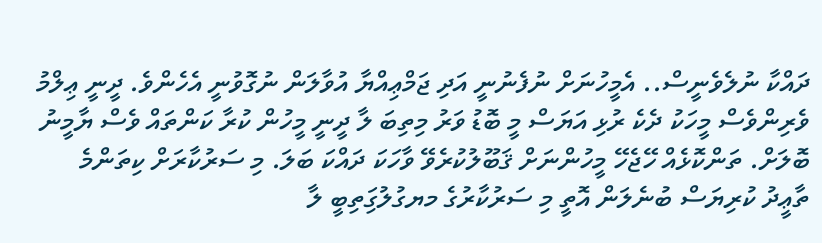ދައްކާ ނުލެވެނީސް.. އެމީހުނަށް ނުފެނުނީ އަދި ޖަމްޢިއްޔާ އުވާލަން ނުގޮވުނީ އެހެންވެ. ދީނީ ޢިލްމު ވެރިންވެސް މީހަކު ދެކެ ރުޅި އަޔަސް މީ ބޮޑު ވަރު މިތިބަ ލާ ދީނީ މީހުން ކުރާ ކަންތައް ވެސް ޔާމީނު ބޮލަށް. ތަންކޮޅެއް ހޭޖެހޭ މީހުންނަށް ޤަބޫލުކުރެވޭ ވާހަކަ ދައްކަ ބަލަ. މި ސަރުކާރަށް ކިތަންމެ ތާޢީދު ކުރިޔަސް ބުނެލަން އޮތީ މި ސަރުކާރުގެ މޔގުލުގަިތިބީ ލާ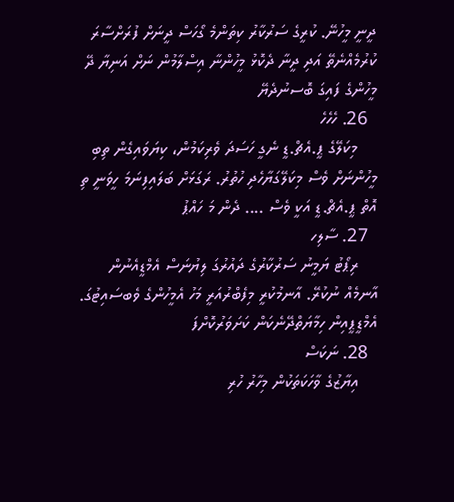ދީނީ މީހުނޭ. ކުރީގެ ސަރުކާރު ކިތަންމެ ގޯހަސް ދީނަށް ފުރަށްސާރަ ކުރުމެއްނެތޭ އަދި ދީނާ ދެކޮޅު މީހުންނާ އިސްލާމުން ނަށް އަނިޔާ ދޭ މީހުންގެ ފައިގަ ބޮސނުދެޔޭ
  26. ހެހެހެ
    މިކަލޭގެ ޕީ.އެޗް.ޑީ ނެގީ ހަސަދަ ވެރިކަމުން، ކިޔަވައިގެން ތިބި މީހުންނަށް ވެސް މިކަލޭގަޔާހެދި ހުތުރު. ރަގަޅަށް ބަލައިފިނަމަ ހީވަނީ ތި އޮތް ޕީ.އެޗް.ޑީ އަކީ ވެސް .... ދެން މަ ހައްޕު
  27. ސާލިހ
    ރިޕޯޓު ޔަމީނު ސަރުކާރުގެ ދައުރުގަ ލިޔުނަސް އެމްޑީއެނުން އާނމެއް ނުކުރޭ. އާނމުކުރީ މިފެބްރުއަރީ މަހު އެމީހުންގެ ވެބސައިޓުގަ. އެމްޑީޕީއިން ހިމާޔަތްދޭނެކަން ކަށަވަރުކޮށްފަ
  28. ނަކަސް
    އިޔާޒުގެ ވާހަކަތަކުން މިހާރު ހުރި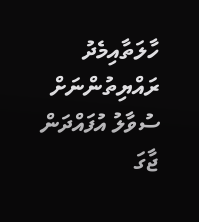ހާލަތާއިމެދު ރައްޔިތުންނަށް ސުވާލު އުފައްދަން ޖާގަ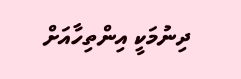ދިނުމަކީ އިންތިހާއަށް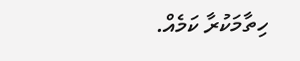ހިތާމަކުރާ ކަމެއް.